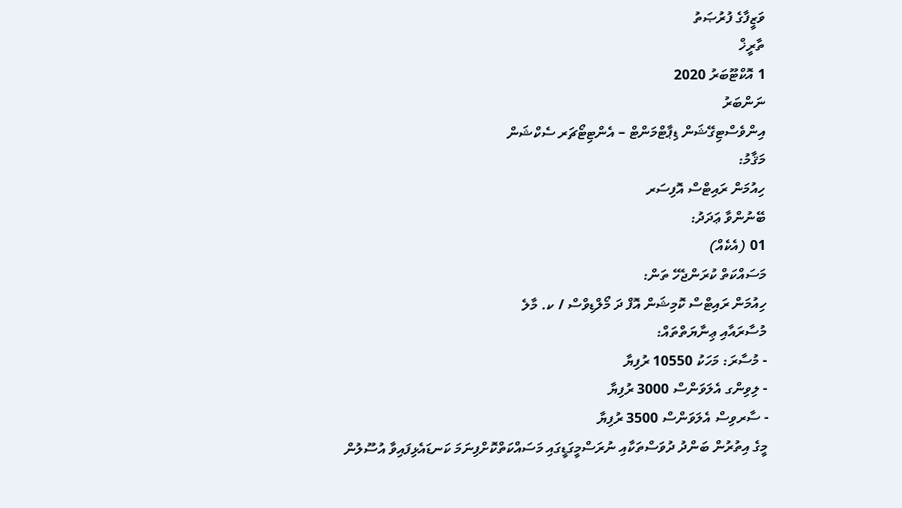ވަޒީފާގެ ފުރުޞަތު
ތާރީޚް
1 އޮކްޓޫބަރު 2020
ނަންބަރު
އިންވެސްޓިގޭޝަން ޑިޕާޓްމަންޓް – އެންޓިޓޯޗަރ ސެކްޝަން
މަޤާމު:
ހިއުމަން ރައިޓްސް އޮފިސަރ
ބޭނުންވާ ޢަދަދު:
01 (އެކެއް)
މަސައްކަތް ކުރަންޖެހޭ ތަން:
ހިއުމަން ރައިޓްސް ކޮމިޝަން އޮފް ދަ މޯލްޑިވްސް / ކ. މާލެ
މުސާރައާއި ޢިނާޔަތްތައް:
- މުސާރަ: މަހަކު 10550 ރުފިޔާ
- ލިވިންގ އެލަވަންސް 3000 ރުފިޔާ
- ސާރވިސް އެލަވަންސް 3500 ރުފިޔާ
މީގެ އިތުރުން ބަންދު ދުވަސްތަކާއި ނުރަސްމީގަޑީގައި މަސައްކަތްކޮށްފިނަމަ ކަނޑައެޅިފައިވާ އުސޫލުން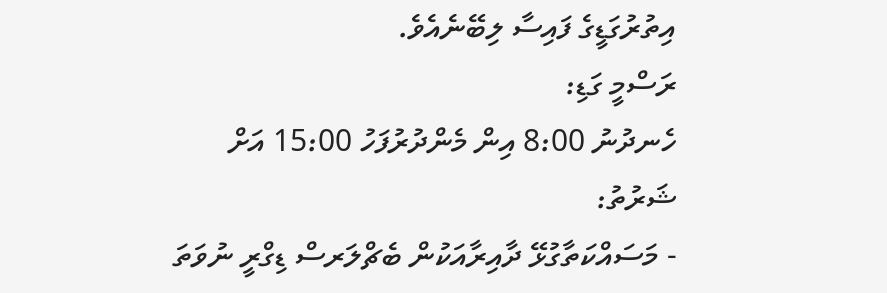އިތުރުގަޑީގެ ފައިސާ ލިބޭނެއެވެ.
ރަސްމީ ގަޑި:
ހެނދުނު 8:00 އިން މެންދުރުފަހު 15:00 އަށް
ޝަރުތު:
- މަސައްކަތާގުޅޭ ދާއިރާއަކުން ބެޗްލަރސް ޑިގްރީ ނުވަތަ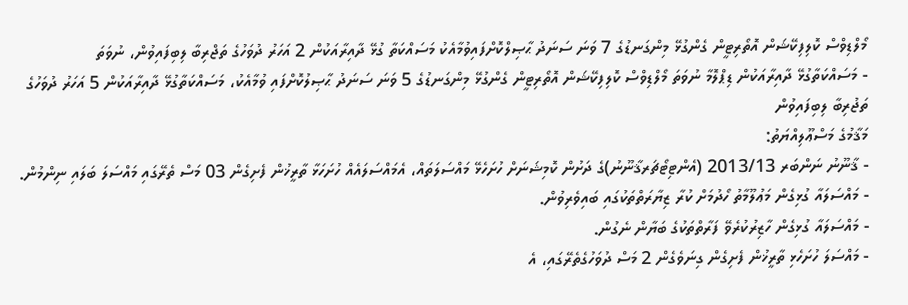މޯލްޑިވްސް ކޮލިފިކޭޝަން އޮތޯރިޓީން ގެންގުޅޭ މިންގަނޑުގެ 7 ވަނަ ސަނަދު ޙާޞިލްކޮށްފައިވުމާއެކު މަސައްކަތާ ގުޅޭ ދާއިރާއަކުން 2 އަހަރު ދުވަހުގެ ތަޖްރިބާ ލިބިފައިވުން، ނުވަތަ
- މަސައްކަތާގުޅޭ ދާއިރާއަކުން ޑިޕްލޮމާ ނުވަތަ މޯލްޑިވްސް ކޮލިފިކޭޝަން އޮތޯރިޓީން ގެންގުޅޭ މިންގަނޑުގެ 5 ވަނަ ސަނަދު ޙާޞިލުކޮށްފައި ވުމާއެކު، މަސައްކަތާގުޅޭ ދާއިރާއަކުން 5 އަހަރު ދުވަހުގެ ތަޖުރިބާ ލިބިފައިވުން
މަޤާމުގެ މަސްޢޫލިއްޔަތު:
- ޤާނޫނު ނަންބަރ 2013/13 (އެންޓިޓޯޗަރޤާނޫނު)ގެ ދަށުން ކޮމިޝަނަށް ހުށަހެޅޭ މައްސަލަތައް، އެމައްސަލައެއް ހުށަހަޅާ ތާރީޚުން ފެށިގެން 03 މަސް ތެރޭގައި މައްސަލަ ބަލައި ނިންމުން.
- މައްސަލައާ ގުޅިގެން މަޢުލޫމާތު ހޯދުމަށް ކުރާ ޒިޔާރަތްތަކުގައި ބައިވެރިވުން.
- މައްސަލައާ ގުޅިގެން ހާޒިރުކުރެވޭ ފަރާތްތަކުގެ ބަޔާން ނެގުން.
- މައްސަލަ ހުށަހެޅި ތާރީޚުން ފެށިގެން ގިނަވެގެން 2 މަސް ދުވަހުގެތެރޭގައި، އެ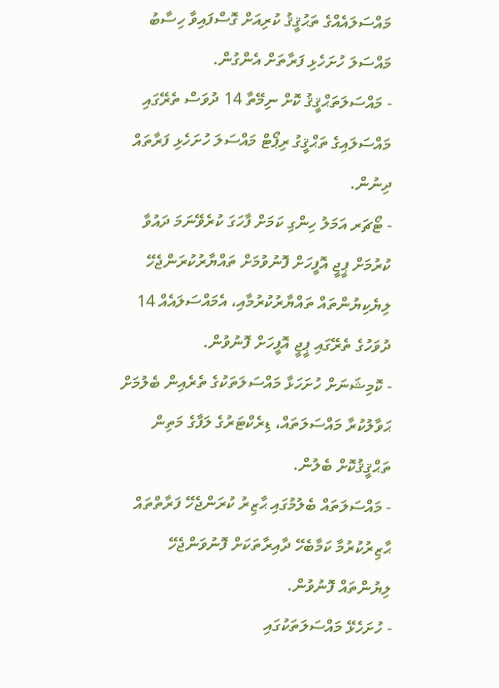މައްސަލައެއްގެ ތަޙުޤީޤު ކުރިއަށް ގޮސްފައިވާ ހިސާބު މައްސަލަ ހުށަހެޅި ފަރާތަށް އެންގުން.
- މައްސަލަތަޙްޤީޤު ކޮށް ނިމޭތާ 14 ދުވަސް ތެރޭގައި މައްސަލައިގެ ތަޙްޤީގު ރިޕޯޓް މައްސަލަ ހުށަހެޅި ފަރާތައް ދިނުން.
- ޓޯޗަރ އަމަލު ހިންގި ކަމަށް ފާހަގަ ކުރެވޭނަމަ ދައުވާ ކުރުމަށް ޕީޖީ އޮފީހަށް ފޮނުވުމަށް ތައްޔާރުކުރަންޖެހޭ ލިޔެކިޔުންތައް ތައްޔާރުކުރުމާއި، އެމައްސަލައެއް 14 ދުވަހުގެ ތެރޭގައި ޕީޖީ އޮފީހަށް ފޮނުވުން.
- ކޮމިޝަނަށް ހުށަހަޅާ މައްސަލަތަކުގެ ތެރެއިން ބެލުމަށް ޙަވާލުކުރާ މައްސަލަތައް، ޑިރެކްޓަރުގެ ލަފާގެ މަތިން ތަޙްޤީޤުކޮށް ބެލުން.
- މައްސަލަތައް ބެލުމުގައި ޙާޒިރު ކުރަންޖެހޭ ފަރާތްތައް ޙާޒިރުކުރުމާ ކަމާބެހޭ ދާއިރާތަކަށް ފޮނުވަންޖެހޭ ލިޔުންތައް ފޮނުވުން.
- ހުށަހެޅޭ މައްސަލަތަކުގައި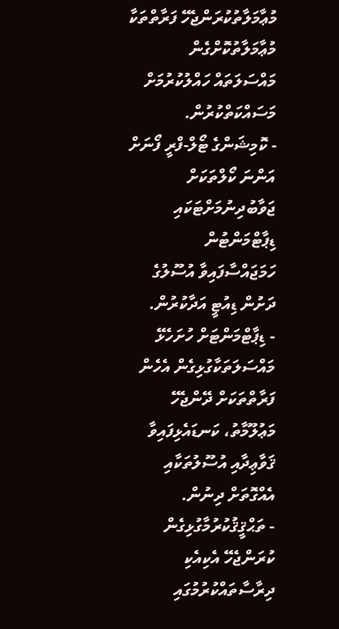މުޢާމަލާތުކުރަންޖެހޭ ފަރާތްތަކާ މުޢާމަލާތުކޮށްގެން މައްސަލަތައް ހައްލުކުރުމަށް މަސައްކަތްކުރުން.
- ކޮމިޝަންގެ ޓޯލް-ފްރީ ފޯނަށް އަންނަ ކޯލްތަކަށް ޖަވާބުދިނުމަށްޓަކައި ޑިޕާޓްމަންޓުން ހަމަޖައްސާފައިވާ އުސޫލުގެ ދަށުން ޑިއުޓީ އަދާކުރުން.
- ޑިޕާޓްމަންޓަށް ހުށަހެޅޭ މައްސަލަތަކާގުޅިގެން އެހެން ފަރާތްތަކަށް ދޭންޖެހޭ މަޢުލޫމާތު، ކަނޑައެޅިފައިވާ ޤަވާޢިދާއި އުސޫލުތަކާއި އެއްގޮތަށް ދިނުން.
- ތަޙްޤީޤުކުރުމާގުޅިގެން ކުރަންޖެހޭ އެކިއެކި ދިރާސާތައްކުރުމުގައި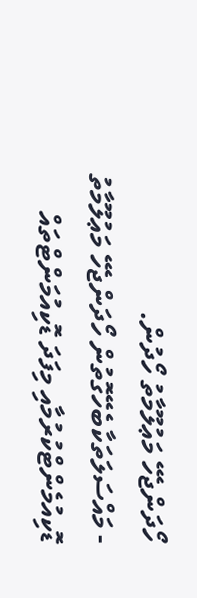ހޯދަންޖެހޭ މަޢުލޫމާތު ހޯދުން.
- މައްސަލަތަކާބެހޭގޮތުން ހޯދަންޖެހޭ މަޢުލޫމާތު ޑޮކިއުމެންޓްކުރުމާއި މިފަދަ ޑޮކިއުމަންޓްތައް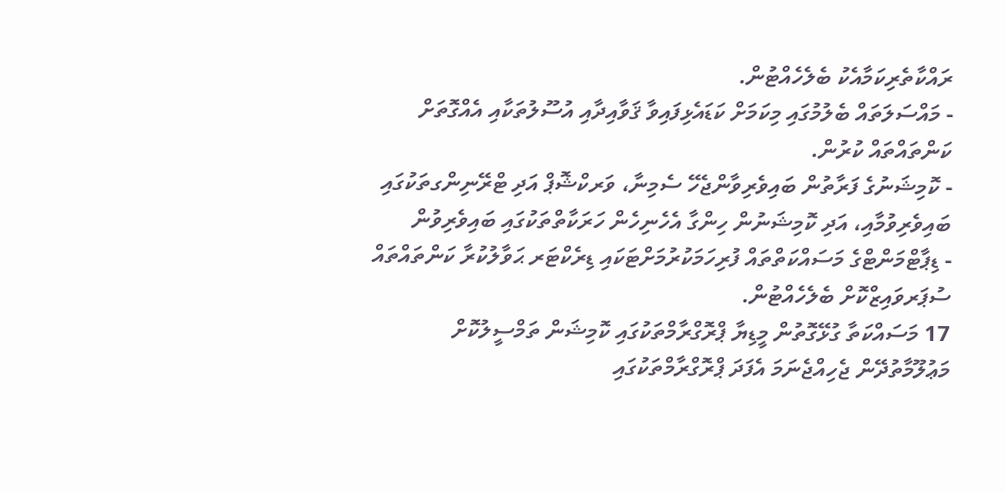ރައްކާތެރިކަމާއެކު ބެލެހެއްޓުން.
- މައްސަލަތައް ބެލުމުގައި މިކަމަށް ކަޑައެޅިފައިވާ ޤަވާއިދާއި އުސޫލުތަކާއި އެއްގޮތަށް ކަންތައްތައް ކުރުން.
- ކޮމިޝަނުގެ ފަރާތުން ބައިވެރިވާންޖެހޭ ސެމިނާ، ވަރކްޝޮޕް އަދި ޓްރޭނިންގތަކުގައި ބައިވެރިވުމާއި، އަދި ކޮމިޝަނުން ހިންގާ އެހެނިހެން ހަރަކާތްތަކުގައި ބައިވެރިވުން
- ޑިޕާޓްމަންޓްގެ މަސައްކަތްތައް ފުރިހަމަކުރުމަށްޓަކައި ޑިރެކްޓަރ ޙަވާލުކުރާ ކަންތައްތައް ސުޕަރވައިޒްކޮށް ބެލެހެއްޓުން.
17 މަސައްކަތާ ގުޅޭގޮތުން މީޑިޔާ ޕްރޮގްރާމްތަކުގައި ކޮމިޝަން ތަމްސީލުކޮށް މަޢުލޫމާތުދޭން ޖެހިއްޖެނަމަ އެފަދަ ޕްރޮގްރާމްތަކުގައި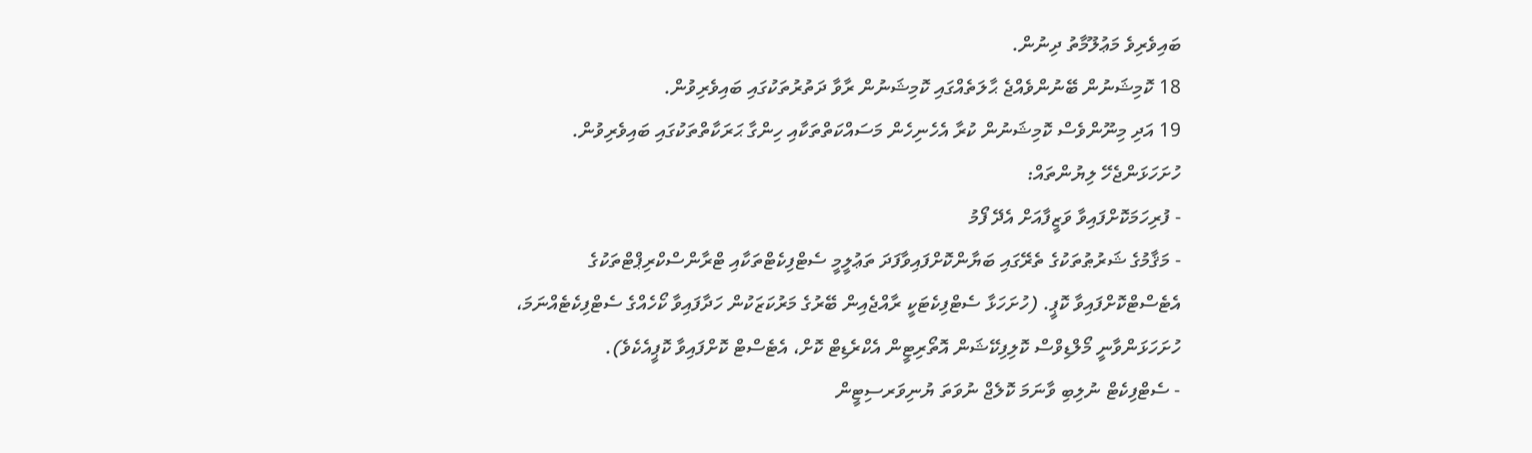ބައިވެރިވެ މަޢުލޫމާތު ދިނުން.
18 ކޮމިޝަނުން ބޭނުންވެއްޖެ ޙާލަތެއްގައި ކޮމިޝަނުން ރާވާ ދަތުރުތަކުގައި ބައިވެރިވުން.
19 އަދި މިނޫންވެސް ކޮމިޝަނުން ކުރާ އެހެނިހެން މަސައްކަތްތަކާއި ހިންގާ ޙަރަކާތްތަކުގައި ބައިވެރިވުން.
ހުށަހަޅަންޖެހޭ ލިޔުންތައް:
- ފުރިހަމަކޮށްފައިވާ ވަޒީފާއަށް އެދޭ ފޯމު
- މަޤާމުގެ ޝަރުޠުތަކުގެ ތެރޭގައި ބަޔާންކޮށްފައިވާފަދަ ތަޢުލީމީ ސެޓްފިކެޓްތަކާއި ޓްރާންސްކްރިޕްޓްތަކުގެ އެޓެސްޓްކޮށްފައިވާ ކޮޕީ. (ހުށަހަޅާ ސެޓްފިކެޓަކީ ރާއްޖެއިން ބޭރުގެ މަރުކަޒަކުން ހަދާފައިވާ ކޯހެއްގެ ސެޓްފިކެޓެއްނަމަ، ހުށަހަޅަންވާނީ މޯލްޑިވްސް ކޮލިފިކޭޝަން އޮތޯރިޓީން އެކްރެޑިޓް ކޮށް، އެޓެސްޓް ކޮށްފައިވާ ކޮޕީއެކެވެ).
- ސެޓްފިކެޓް ނުލިބި ވާނަމަ ކޮލެޖް ނުވަތަ ޔުނިވަރސިޓީން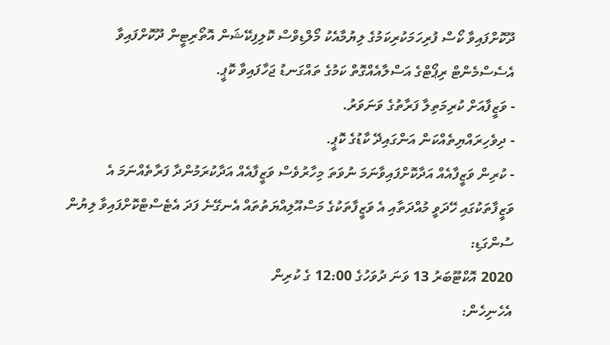ދޫކޮށްފައިވާ ކޯސް ފުރިހަމަކުރިކަމުގެ ލިޔުމާއެކު މޯލްޑިވްސް ކޮލިފިކޭޝަން އޮތޯރިޓީން ދޫކޮށްފައިވާ އެސެސްމެންޓް ރިޕޯޓްގެ އަސްލާއެއްގޮތް ކަމުގެ ތައްގަނޑު ޖަހާފައިވާ ކޮޕީ.
- ވަޒީފާއަށް ކުރިމަތިލާ ފަރާތުގެ ވަނަވަރު.
- ދިވެހިރައްޔިތެއްކަން އަންގައިދޭ ކާޑުގެ ކޮޕީ.
- ކުރިން ވަޒީފާއެއް އަދާކޮށްފައިވާނަމަ ނުވަތަ މިހާރުވެސް ވަޒީފާއެއް އަދާކުރަމުންދާ ފަރާތެއްނަމަ އެ ވަޒީފާތަކުގައި ހޭދަވީ މުއްދަތާއި އެ ވަޒީފާތަކުގެ މަސްއޫލިއްޔަތުތައް އެނގޭނެ ފަދަ އެޓެސްޓްކޮށްފައިވާ ލިޔުން
ސުންގަޑި:
2020 އޮކްޓޫބަރު 13 ވަނަ ދުވަހުގެ 12:00 ގެ ކުރިން
އެހެނިހެން: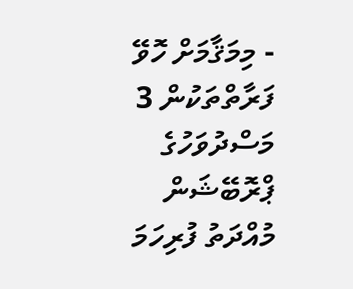- މިމަޤާމަށް ހޮވޭ ފަރާތްތަކުން 3 މަސްދުވަހުގެ ޕްރޮބޭޝަން މުއްދަތު ފުރިހަމަ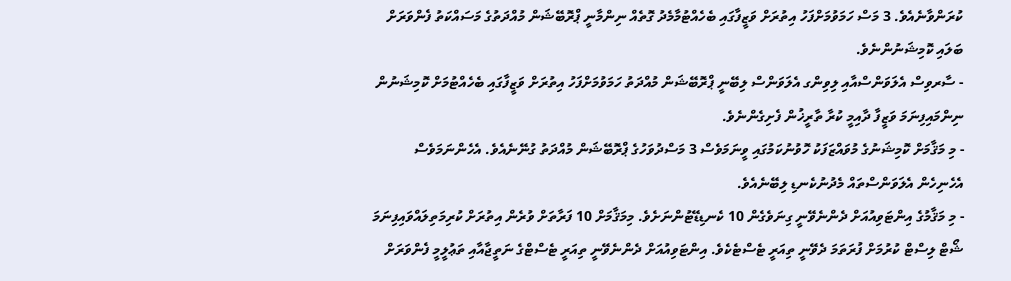ކުރަންވާނެއެވެ. 3 މަސް ހަމަވުމަށްފަހު އިތުރަށް ވަޒީފާގައި ބެހެއްޓުމާމެދު ގޮތެއް ނިންމާނީ ޕްރޮބޭޝަން މުއްދަތުގެ މަސައްކަތު ފެންވަރަށް ބަލައި ކޮމިޝަނުންނެވެ.
- ސާރވިސް އެލަވަންސްއާއި ލިވިންގ އެލަވަންސް ލިބޭނީ ޕްރޮބޭޝަން މުއްދަތު ހަމަވުމަށްފަހު އިތުރަށް ވަޒީފާގައި ބެހެއްޓުމަށް ކޮމިޝަނުން ނިންމައިފިނަމަ ވަޒީފާ ދާއިމީ ކުރާ ތާރީޚުން ފެށިގެންނެވެ.
- މި މަޤާމަށް ކޮމިޝަނުގެ މުވައްޒަފަކު ހޮވުނުކަމުގައި ވީނަމަވެސް 3 މަސްދުވަހުގެ ޕްރޮބޭޝަން މުއްދަތު ގުނޭނެއެވެ. އެހެންނަމަވެސް އެހެނިހެން އެލަވަންސްތައް މެދުނުކެނޑި ލިބޭނެއެވެ.
- މި މަޤާމުގެ އިންޓަވިއުއަށް ދެންނެވޭނީ ގިނަވެގެން 10 ކެނޑިޑޭޓުންނަށެވެ. މިމަޤާމަށް 10 ފަރާތަށް ވުރެން އިތުރަށް ކުރިމަތިލައްވައިފިނަމަ ޝޯޓް ލިސްޓް ކުރުމަށް ފުރަތަމަ ދެވޭނީ ތިއަރީ ޓެސްޓެކެވެ. އިންޓަވިއުއަށް ދެންނެވޭނީ ތިއަރީ ޓެސްޓްގެ ނަތީޖާއާއި ތަޢުލީމީ ފެންވަރަށް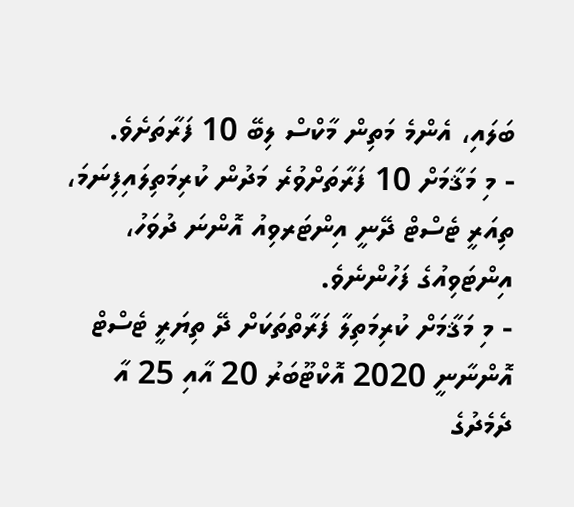ބަލައި، އެންމެ މަތިން މާކްސް ލިބޭ 10 ފަރާތަށެވެ.
- މި މަޤާމަށް 10 ފަރާތަށްވުރެ މަދުން ކުރިމަތިލައިފިނަމަ، ތިއަރީ ޓެސްޓް ދޭނީ އިންޓަރވިއު އޮންނަ ދުވަހު، އިންޓަވިއުގެ ފަހުންނެވެ.
- މި މަޤާމަށް ކުރިމަތިލާ ފަރާތްތަކަށް ދޭ ތިޔަރީ ޓެސްޓް އޮންނާނީ 2020 އޮކްޓޫބަރު 20 އާއި 25 އާ ދެމެދުގެ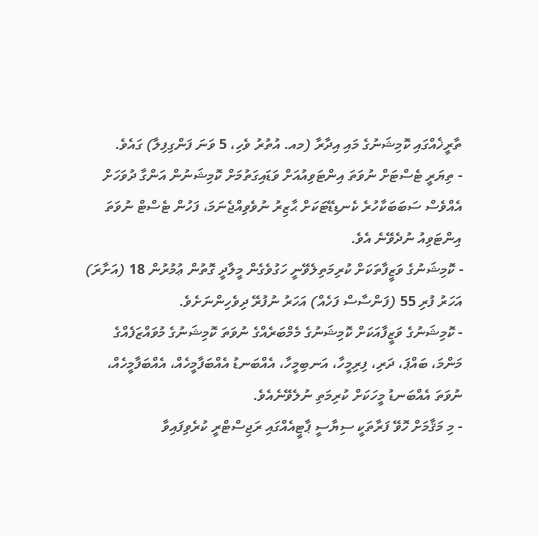ތާރީޚެއްގައި ކޮމިޝަނުގެ މައި އިދާރާ (މއ. އުތުރު ވެހި، 5 ވަނަ ފަންގިފިލާ) ގައެވެ.
- ތިޔަރީ ޓެސްޓަށް ނުވަތަ އިންޓަވިއުއަށް ވަޑައިގަތުމަށް ކޮމިޝަނުން އަންގާ ދުވަހަށް އެއްވެސް ސަބަބަކާހުރެ ކެނޑިޑޭޓަކަށް ޙާޒިރު ނުވެވިއްޖެނަމަ، ފަހުން ޓެސްޓް ނުވަތަ އިންޓަވިއު ނުދެވޭނެ އެވެ.
- ކޮމިޝަނުގެ ވަޒީފާތަކަށް ކުރިމަތިލެވޭނީ ހަގުވެގެން މީލާދީ ގޮތުން ޢުމުރުން 18 (އަށާރަ) އަހަރު ފުރި 55 (ފަންސާސް ފަހެއް) އަހަރު ނުފުރޭ ދިވެހިންނަށެވެ.
- ކޮމިޝަނުގެ ވަޒީފާއަކަށް ކޮމިޝަނުގެ މެމްބަރެއްގެ ނުވަތަ ކޮމިޝަނުގެ މުވައްޒަފެއްގެ މަންމަ، ބައްޕަ، ދަރި، ފިރިމީހާ، އަނބިމީހާ، އެއްބަނޑު އެއްބަފާމީހެއް، އެއްބަފާމީހެއް، ނުވަތަ އެއްބަނޑު މީހަކަށް ކުރިމަތި ނުލެވޭނެއެވެ.
- މި މަޤާމަށް ހޮވޭ ފަރާތަކީ ސިޔާސީ ޕާޓީއެއްގައި ރަޖިސްޓްރީ ކުރެވިފައިވާ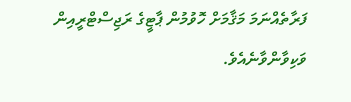ފަރާތެއްނަމަ މަޤާމަށް ހޮވުމުން ޕާޓީގެ ރަޖިސްޓްރީއިން ވަކިވާންވާނެއެވެ.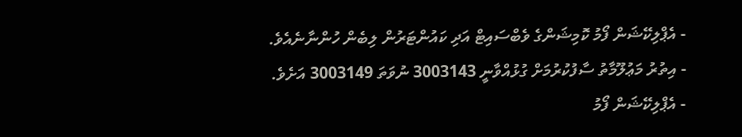- އެޕްލިކޭޝަން ފޯމު ކޮމިޝަންގެ ވެބްސައިޓް އަދި ކައުންޓަރުން ލިބެން ހުންނާނެއެވެ.
- އިތުރު މަޢުލޫމާތު ސާފުކުރުމަށް ގުޅުއްވާނީ 3003143 ނުވަތަ 3003149 އަށެވެ.
- އެޕްލިކޭޝަން ފޯމު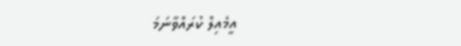އީމެއިލް ކުރައްވާނަމަ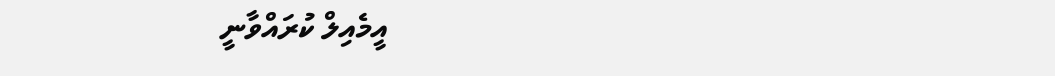އީމެއިލް ކުރައްވާނީ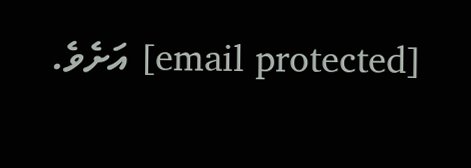[email protected] އަށެވެ.